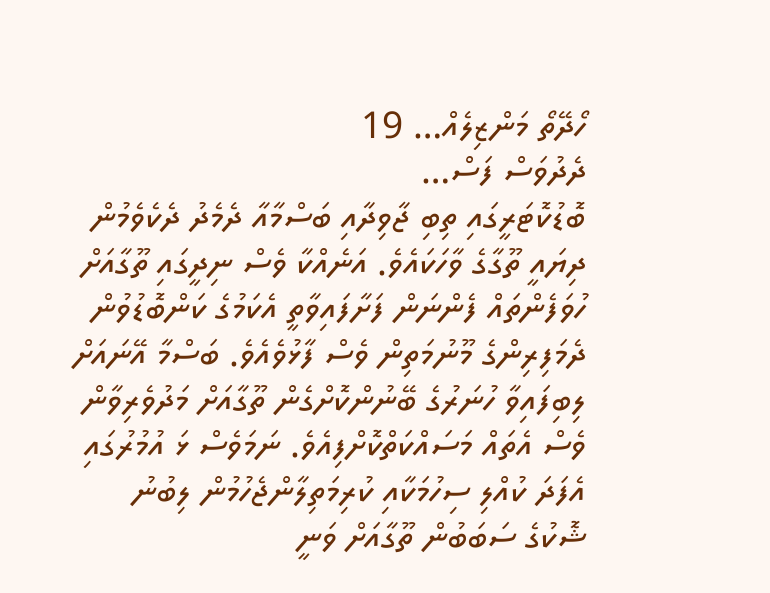ހޯދޭތޯ މަންޒިލެއް… 19
ދެދުވަސް ފަސް…
ބޮޑުކޮޓަރީގައި ތިބި ޖާވިދާއި ބަސްމާއާ ދެމެދު ދެކެވެމުން ދިޔައީ ތޫގާގެ ވާހަކައެވެ. އަނެއްކާ ވެސް ނިދީގައި ތޫގާއަށް ހުވަފެންތައް ފެންނަން ފަށާފައިވާތީ އެކަމުގެ ކަންބޮޑުވުން ދެމަފިރިންގެ މޫނުމަތިން ވެސް ފާޅުވެއެވެ. ބަސްމާ އޭނައަށް ލިބިފައިވާ ހުނަރުގެ ބޭނުންކޮށްގެން ތޫގާއަށް މަދުވެރިވާން ވެސް އެތައް މަސައްކަތްކޮށްފިއެވެ. ނަމަވެސް ޅަ އުމުރުގައި އެފަދަ ކުއްލި ސިހުމަކާއި ކުރިމަތިލާންޖެހުމުން ލިބުނު ޝޮކުގެ ސަބަބުން ތޫގާއަށް ވަނީ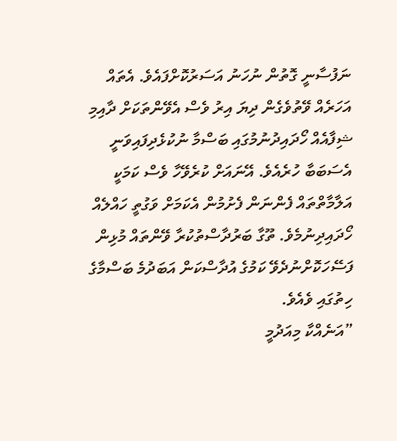ނަފުސާނީ ގޮތުން ނުހަނު އަސަރުކޮށްފައެވެ. އެތައް އަހަރެއް ވޭތުވެގެން ދިޔަ އިރު ވެސް އެވޭންތަކަށް ދާއިމި ޝިފާއެއް ހޯދައިދުނުމުގައި ބަސްމާ ނުކުޅެދިފައިވަނީ އެސަބަބާ ހުރެއެވެ. އޭނައަށް ކުރެވޭހާ ވެސް ކަމަކީ އަލާމާތްތައް ފެންނަން ފެށުމުން އެކަމަށް ވަގުތީ ހައްލެއް ހޯދައިދިނުމެވެ. ތޫގާ ބަރުދާސްތުކުރާ ވޭންތައް މުޅިން ފަސޭހަކޮށްނުދެވޭ ކަމުގެ އުދާސްކަން އަބަދުމެ ބަސްމާގެ ހިތުގައި ވެއެވެ.
”އަނެއްކާ މިއަދުމީ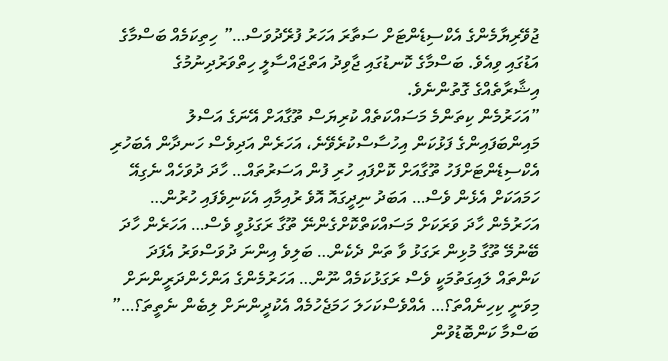ޖުވޭރިޔާމެންގެ އެކްސިޑެންޓަށް ސަތާރަ އަހަރު ފުރޭދުވަސް…” ހިތިކަމެއް ބަސްމާގެ އަޑުގައި ވިއެވެ. ބަސްމާގެ ކޮނޑުގައި ޖާވިދު އަތްޖައްސާލީ ހިތްވަރުދިނުމުގެ އިޝާރާތެއްގެ ގޮތުންނެވެ.
”އަހަރުމެން ކިތަންމެ މަސައްކަތެއް ކުރިޔަސް ތޫގާއަށް އޭނަގެ އަސްލު މައިންބަފައިންގެ ފަޅުކަން އިހުސާސްކުރެވޭނެ، އަހަރެން އަދިވެސް ހަނދާން އެބަހުރި އެކްސިޑެންޓަށްފަހު ތޫގާއަށް ކޮށްފައި ހުރި ފުން އަސަރުތައް… ހާދަ ދުވަހެއް ނެގިއޭ ހަމައަކަށް އެޅެން ވެސް… އަބަދު ނިދީގައޮ އޮވެ ރުއިމާއި އެކަނިވެފައި ހުރުން… އަހަރުމެން ހާދަ ވަރަކަށް މަސައްކަތްކޮށްގެންނޭ ތޫގާ ރަގަޅުވީ ވެސް… އަހަރެން ހާދަ ބޭނުމޭ ތޫގާ މުޅިން ރަގަޅު ވާ ތަން ދެކެން… ބަލިވެ އިންނަ ދުވަސްވަރު އެފަދަ ކަންތައް ލައިގަތުމަކީ ވެސް ރަގަޅުކަމެއް ނޫން… އަހަރުމެންގެ އަންހެންދަރީންނަށް މިވަނީ ކިހިނެއްތަ؟… އެއްވެސްކަހަލަ ހަމަޖެހުމެއް އެކުދީންނަށް ލިބެން ނެތީތަ؟…” ބަސްމާ ކަންބޮޑުވުން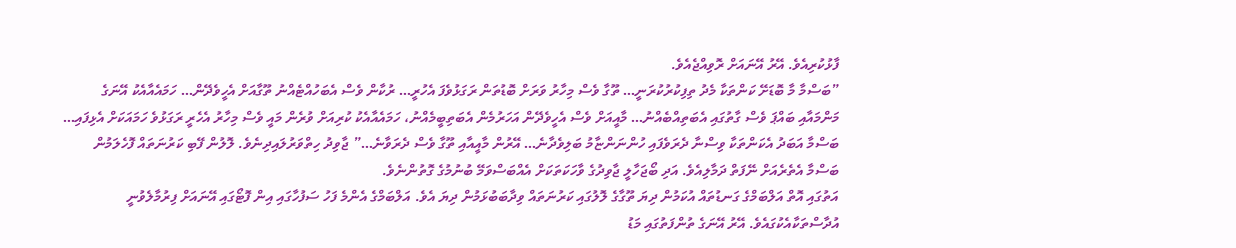ފާޅުކުރިއެވެ. އޭރު އޭނައަށް ރޮވިއްޖެއެވެ.
”ބަސްމާ މާ ބޮޑަށޭ ކަންތަކާ މެދު ތިފިކުރުކުރަނީ… ތޫގާ ވެސް މިހާރު ވަރަށް ބޮޑުތަން ރަގަޅުވެފަ އެހުރީ… ރުކާން ވެސް އެބަހުއްޓެއްނު ތޫގާއަށް އެހީވެދޭން… ހަމައެއާއެކު އޭނަގެ މަންމައާއި ބައްޕަ ވެސް ގާތުގައި އެބަތިއްބެއްނު… މާއީއަށް ވެސް އެހީވެދޭން އަހަރުމެން އެބަތިބީމެއްނު، ހަމައެއާއެކު ކުރިއަށް ވުރެން މައީ ވެސް މިހާރު އެހެރީ ރަގަޅުވެ ހަމައަކަށް އެޅިފައި… ބަސްމާ އަބަދު އެކަންތަކާ ވިސްނާ ދެރަވެފައި ހުންނަންޏާމު ބަލިވެދާނެ… އޭރުން މާއީއާއި ތޫގާ ވެސް ދެރަވާނެ…” ޖާވިދު ހިތްވަރުލައިދިނެވެ. ލޮލުން ފޭބި ކަރުނަތައް ފޮހެލަމުން ބަސްމާ އެތެރެއަށް ނޭފަތް ދަމާލިއެވެ. އަދި ބޯޖަހާލީ ޖާވިދުގެ ވާހަކަތަކަށް އެއްބަސްވަމޭ ބުނުމުގެ ގޮތުންނެވެ.
އަތުގައި އޮތް އަލްބަމްގެ ގަނޑުތައް އުކަމުން ދިޔަ ތޫގާގެ ލޮލުގައި ކަރުނަތައް ވިދާބަބުޅަމުން ދިޔަ އެވެ. އަލްބަމްގެ އެންމެ ފަހު ސަފުހާގައި އިން ފޮޓޯގައި އޭނައަށް ފިރުމާލެވުނީ އުދާސްތަކާއެކުގައެވެ. އޭރު އޭނަގެ ތުންފަތުގައި މަޑު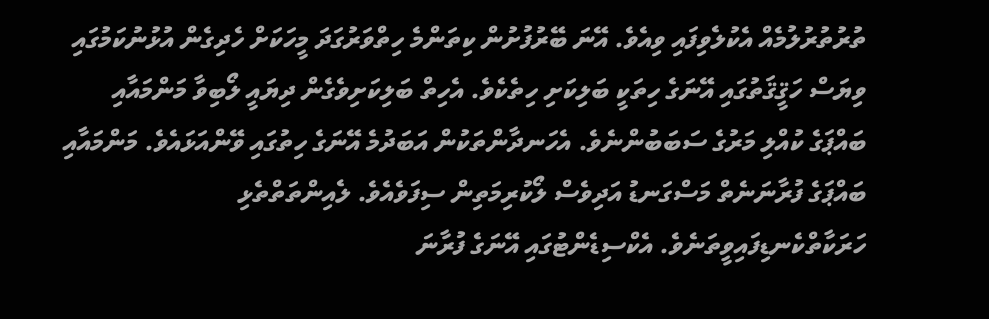ތުރުތުރުލުމެއް އެކުލެވިފައި ވިއެވެ. އޭނަ ބޭރުފުށުން ކިތަންމެ ހިތްވަރުގަދަ މީހަކަށް ހެދިގެން އުޅުނުކަމުގައި ވިޔަސް ހަޤީޤަތުގައި އޭނަގެ ހިތަކީ ބަލިކަށި ހިތެކެވެ. އެހިތް ބަލިކަށިވެގެން ދިޔައީ ލޯބިވާ މަންމައާއި ބައްޕަގެ ކުއްލި މަރުގެ ސަބަބުންނެވެ. އެހަނދާންތަކުން އަބަދުމެ އޭނަގެ ހިތުގައި ވޭންއަޅައެވެ. މަންމައާއި ބައްޕަގެ ފުރާނަނެތް މަސްގަނޑު އަދިވެސް ލޯކުރިމަތިން ސިފަވެއެވެ. ލެއިންތަތްތެޅި ހަރަކާތްކެނޑިފައިވީތަނެވެ. އެކްސިޑެންޓުގައި އޭނަގެ ފުރާނަ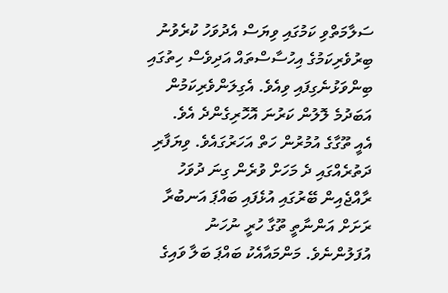ސަލާމަތްވި ކަމުގައި ވިޔަސް އެދުވަހު ކުރެވުނު ބިރުވެރިކަމުގެ އިހުސާސްތައް އަދިވެސް ހިތުގައި ބިންވަޅުނެގިފައި ވިއެވެ. އެގިލަންވެރިކަމުން އަބަދުމެ ލޮލުން ކަރުނަ އޮހޮރިގެންދެ އެވެ.
އެއީ ތޫގާގެ އުމުރުން ހަތް އަހަރުގައެވެ. ވިޔަފާރި ދަތުރެއްގައި ދެ މަހަށް ވުރެން ގިނަ ދުވަހު ރާއްޖެއިން ބޭރުގައި އުޅެފައި ބައްޕަ އަނބުރާ ރަށަށް އަންނާތީ ތޫގާ ހުރީ ނުހަނު އުފަލުންނެވެ. މަންމައާއެކު ބައްޕަ ބަލާ ވައިގެ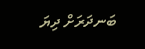ބަނދަރަށް ދިޔަ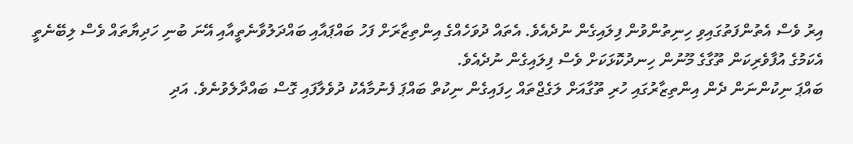އިރު ވެސް އެތުންފަތުގައިވި ހިނިތުންވުން ފިލައިގެން ނުދެއެވެ. އެތައް ދުވަހެއްގެ އިންތިޒާރަށް ފަހު ބައްޕައާއި ބައްދަލުވާނެތީއާއި އޭނަ ބުނި ހަދިޔާތައް ވެސް ލިބޭނެތީ އެކަމުގެ އުފާވެރިކަން ތޫގާގެ މޫނުން ހިނދުކޮޅަކަށް ވެސް ފިލައިގެން ނުދެއެވެ.
ބައްޕަ ނިކުންނަން ދެން އިންތިޒާރުގައި ހުރި ތޫގާއަށް ލަގެޖްތައް ހިފައިގެން ނިކުތް ބައްޕަ ފެނުމާއެކު ދުވެލާފައި ގޮސް ބައްދާލެވުނެވެ. އަދި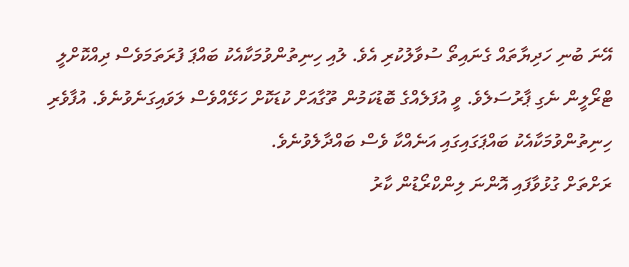އޭނަ ބުނި ހަދިޔާތައް ގެނައިތޯ ސުވާލުކުރި އެވެ. ލުއި ހިނިތުންވުމަކާއެކު ބައްޕަ ފުރަތަމަވެސް ދިއްކޮށްލީ ޓްރޯލީން ނެގި ޕާރުސަލެވެ. ވީ އުފަލެއްގެ ބޮޑުކަމުން ތޫގާއަށް ކުޑަކޮށް ހަޅޭއްވެސް ލަވައިގަނެވުނެވެ. އުފާވެރި ހިނިތުންވުމަކާއެކު ބައްޕަގައިގައި އަނެއްކާ ވެސް ބައްދާލެވުނެވެ.
ރަށްތަށް ގުޅުވާފައި އޮންނަ ލިންކްރޯޑުން ކާރު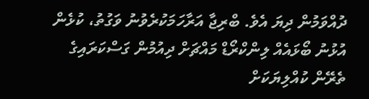ދުއްވަމުން ދިޔަ އެވެ. ބްރިޖާ އަރާހަމަކުރެވުނު ވަގުތު، ކުޅެން އުޅުނު ބޯޅައެއް ލިންކްރޯޑް މައްޗަށް ދިއުމުން ގަސްކަރައިގެ ތެރޭން ކުއްލިޔަކަށް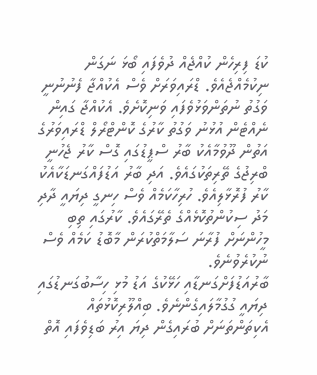ކުޑަ ފިރިހެން ކުއްޖެއް ދުވެފައި ބޯޅަ ނަގަން ނިކުމެއްޖެއެވެ. ޑްރައިވަރަށް ވެސް އެކުއްޖާ ފެނުނުނީ ވަގުތު ނުތަންވަޅުވެފައި ވަނިކޮށެވެ. އެކުއްޖާ ގައިން ނެއްޓެން އުޅުނު ވަގުތު ކާރުގެ ކޮންޓްރޯލް ޑްރައިވަރުގެ އަތުން ދޫވުމާއެކު ބާރު ސްޕީޑުގައި ގޮސް ކާރު ޖެހުނީ ބްރިޖުގެ ތޭރިތަކުގައެވެ. އަދި ބާރު އަޑުފައްގަނޑަކާއެކު ކާރު ފުރޮޅާލިއެވެ. ހުރިހާކަމެއް ވެސް ހިނގީ ދިޔައީ ދާދި މަދު ސިކުންތުކޮޅެއްގެ ތެރޭގައެވެ. ކާރުގައި ތިބި މީހުންނަށް ފުރާނަ ސަލާމަތްކުރަން މާބޮޑު ކަމެއް ވެސް ނުކުރެވުނެވެ.
ބާރުއަޑުފަށްގަނޑާއި ހަޅޭކުގެ އަޑު މުޅި ހިސާބުގަނޑުގައި ދިޔައީ ގުގުމާލައިގެންނެވެ. ބިއްލޫރިކޮޅުތައް އެކިތަންތަނަށް ބުރައިގެން ދިޔަ އިރު ބަޑިވެފައި އޮތް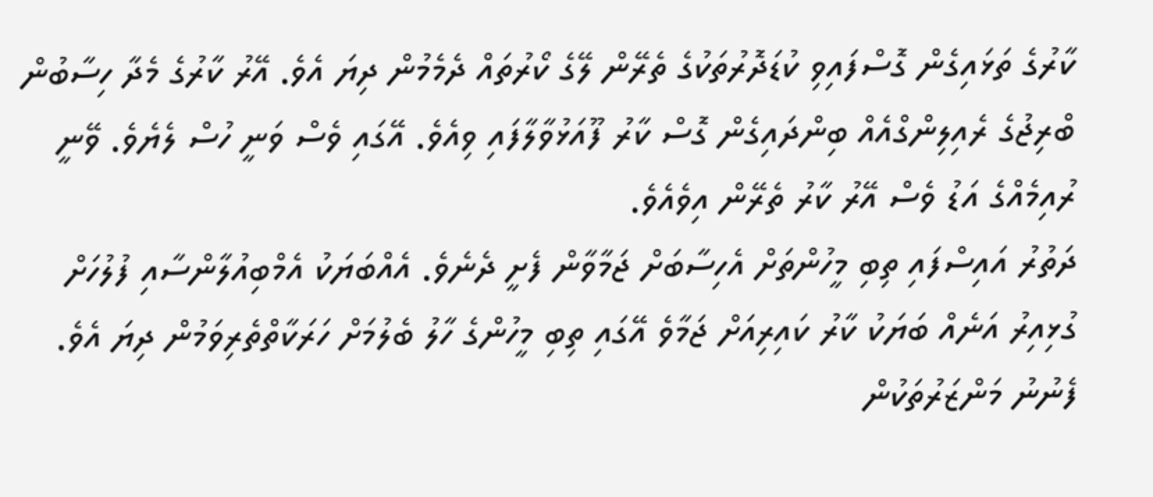ކާރުގެ ތަޅައިގެން ގޮސްފައިވި ކުޑަދޮރުތަކުގެ ތެރޭން ލޭގެ ކޯރުތައް ދެމެމުން ދިޔަ އެވެ. އޭރު ކާރުގެ މެދާ ހިސާބުން ބްރިޖުގެ ރެއިލިންގްއެއް ބިންދައިގެން ގޮސް ކާރު ފޫއަޅުވާލާފައި ވިއެވެ. އޭގައި ވެސް ވަނީ ހުސް ލެޔެވެ. ވޭނީ ރުއިމެއްގެ އަޑު ވެސް އޭރު ކާރު ތެރޭން އިވެއެވެ.
ދަތުރު އައިސްފައި ތިބި މީހުންތަށް އެހިސާބަށް ޖަމާވާން ފެށީ ދެނެވެ. އެއްބަޔަކު އެމްބިއުލާންސާއި ފުލުހަށް ގުޅިއިރު އަނެއް ބަޔަކު ކާރު ކައިރިއަށް ޖަމާވެ އޭގައި ތިބި މީހުންގެ ހާލު ބެލުމަށް ހަރަކާތްތެރިވަމުން ދިޔަ އެވެ. ފެނުނު މަންޒަރުތަކުން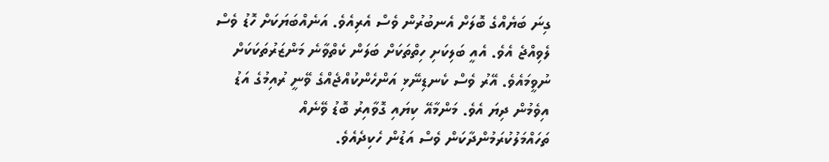ގިނަ ބަޔެއްގެ ބޮލަށް އެނބުރުން ވެސް އެރިއެވެ. އަނެއްބަޔަކަށް ހޮޑު ވެސް ލެވިއްޖެ އެވެ. އެއީ ބަލިކަށި ހިތްތަކަށް ބަލަން ކެތްވާނެ މަންޒަރުތަކަކަށް ނުވީމައެވެ. އޭރު ވެސް ކެނޑިނޭޅި އަންހެންކުއްޖެއްގެ ވޭނީ ރުއިމުގެ އަޑު އިވެމުން ދިޔަ އެވެ. މަންމާއޭ ކިޔައި ގޮވާއިރު ބޮޑު ވޭނެއް ތަހައްމަލުކުރަމުންދާކަން ވެސް އަޑުން ހެކިދެއެވެ.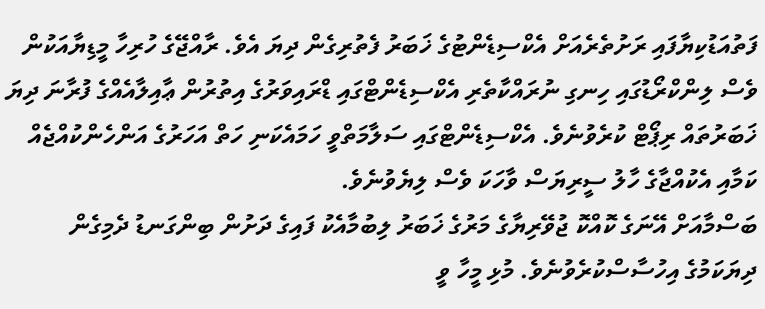ފަތުއަޑުކިޔާފައި ރަށުތެރެއަށް އެކްސިޑެންޓުގެ ޚަބަރު ފެތުރިގެން ދިޔަ އެވެ. ރާއްޖޭގެ ހުރިހާ މީޑިޔާއަކުން ވެސް ލިންކްރޯޑުގައި ހިނގި ނުރައްކާތެރި އެކްސިޑެންޓްގައި ޑްރައިވަރުގެ އިތުރުން ޢާއިލާއެއްގެ ފުރާނަ ދިޔަ ޚަބަރުތައް ރިޕޯޓް ކުރެވުނެވެ. އެކްސިޑެންޓްގައި ސަލާމަތްވީ ހަމައެކަނި ހަތް އަހަރުގެ އަންހެންކުއްޖެއް ކަމާއި އެކުއްޖާގެ ހާލު ސީރިޔަސް ވާހަކަ ވެސް ލިޔެވުނެވެ.
ބަސްމާއަށް އޭނަގެ ކޮއްކޮ ޖުވޭރިޔާގެ މަރުގެ ޚަބަރު ލިބުމާއެކު ފައިގެ ދަށުން ބިންގަނޑު ދެމިގެން ދިޔަކަމުގެ އިހުސާސްކުރެވުނެވެ. މުޅި މީހާ ވީ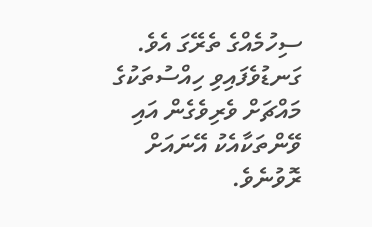ސިހުމެއްގެ ތެރޭގަ އެވެ. ގަނޑުވެފައިވި ހިއްސުތަކުގެ މައްޗަށް ވެރިވެގެން އައި ވޭންތަކާއެކު އޭނައަށް ރޮވުނެވެ.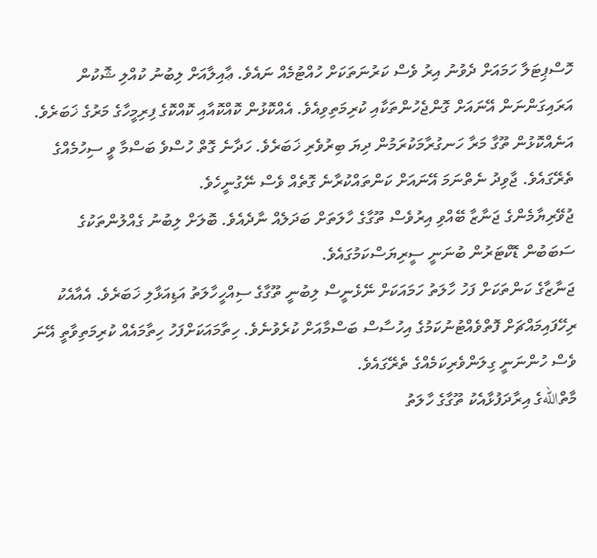ހޮސްޕިޓަލާ ހަމައަށް ދެވުނު އިރު ވެސް ކަރުނަތަކަށް ހުއްޓުމެއް ނައެވެ. ޢާއިލާއަށް ލިބުނު ކުއްލި ޝޮކުން އަރައިގަންނަން އޭނައަށް ގޮންޖެހުންތަކާއި ކުރިމަތިވިއެވެ. އެއްކޮޅުން ކޮއްކޮއާއި ކޮއްކޮގެ ފިރިމީހާގެ މަރުގެ ޚަބަރެވެ. އަނެއްކޮޅުން ތޫގާ މަރާ ހަނގުރާމަކުރަމުން ދިޔަ ބިރުވެރި ޚަބަރެވެ. ހަދާނެ ގޮތް ހުސްވެ ބަސްމާ ވީ ސިހުމެއްގެ ތެރޭގައެވެ. ޖާވިދު ނެތްނަމަ އޭނައަށް ކަންތައްކުރާނެ ގޮތެއް ވެސް ނޭގުނީހެވެ.
ޖުވޭރިޔާމެންގެ ޖަނާޒާ ބޭއްވި އިރުވެސް ތޫގާގެ ހާލަތަށް ބަދަލެއް ނާދެއެވެ. ބޮލަށް ލިބުނު ގެއްލުންތަކުގެ ސަބަބުން ޑޮކްޓަރުން ބުނަނީ ސީރިޔަސްކަމުގައެވެ.
ޖަނާޒާގެ ކަންތަކަށް ފަހު ހާލަތު ހަމައަކަށް ނޭޅެނީސް ލިބުނީ ތޫގާގެ ސިއްހީހާލަތު އަޑިއަޅާލި ޚަބަރެވެ. އެއާއެކު ރިހޭފައިމައްޗަށް ފޮތްވެއްޓުނުކަމުގެ އިހުސާސް ބަސްމާއަށް ކުރެވުނެވެ. ހިތާމައަކަށްފަހު ހިތާމައެއް ކުރިމަތިވާތީ އޭނަ ވެސް ހުންނަނީ ގިލަންވެރިކަމެއްގެ ތެރޭގައެވެ.
މާތްاللهގެ އިރާދަފުޅާއެކު ތޫގާގެ ހާލަތު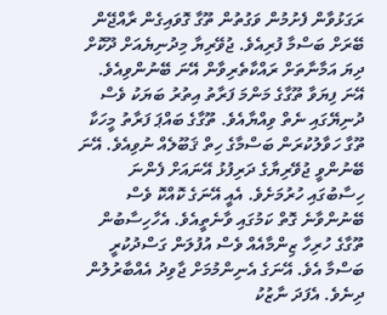ރަގަޅުވާން ފެށުމުން ވަގުތުން ތޫގާ ގޮވައިގެން ރާއްޖޭން ބޭރަށް ބަސްމާ ފުރިއެވެ. ޖުވޭރިޔާ މިދުނިޔެއަށް ދޫކޮށް ދިޔަ އަމާނާތަށް ރައްކާތެރިވާން އޭނަ ބޭނުންވިއެވެ. އޭނަ ފިޔަވާ ތޫގާގެ މަންމަ ފަރާތު އިތުރު ބަޔަކު ވެސް ދުނިޔޭގައި ނެތް ވިއްޔާއެވެ. ތޫގާގެ ބައްޕަ ފަރާތު މީހަކާ ތޫގާ ހަވާލުކުރަން ބަސްމާގެ ހިތް ޤަބޫލެއް ނުވިއެވެ. އޭނަ ބޭނުންވީ ޖުވޭރިޔާގެ ދަރިފުޅު އޭނައަށް ފެންނަ ހިސާބުގައި ހުރުމަށެވެ. އެއީ އޭނަގެ ކޮއްކޮ ވެސް ބޭނުންވާނެ ގޮތް ކަމުގައި ވާނެތީއެވެ. އެހާހިސާބުން ތޫގާގެ ހުރިހާ ޒިންމާއެއް ވެސް އުފުލަން ގަސްދުކުރީ ބަސްމާ އެވެ. އޭނަގެ އެނިންމުމަށް ޖާވިދު އެއްބާރުލުން ދިނެވެ. އެފަދަ ނާޒުކު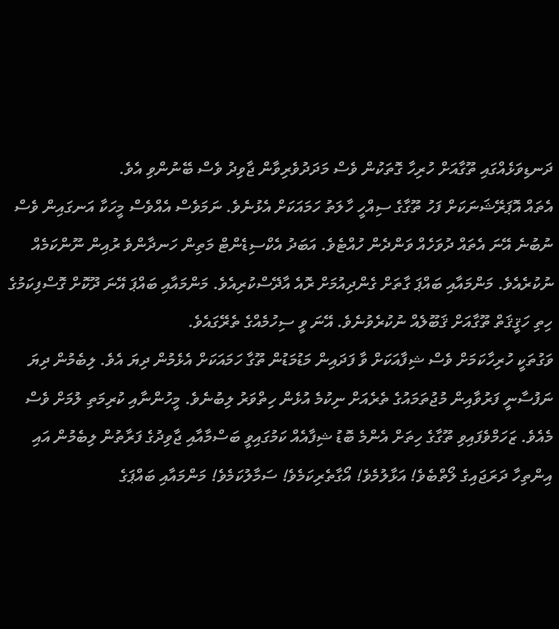ދަނޑިވަޅެއްގައި ތޫގާއަށް ހުރިހާ ގޮތަކުން ވެސް މަދަދުވެރިވާން ޖާވިދު ވެސް ބޭނުންވި އެވެ.
އެތައް އޮޕަރޭޝަނަކަށް ފަހު ތޫގާގެ ސިއްހީ ހާލަތު ހަމައަކަށް އެޅުނެވެ. ނަމަވެސް އެއްވެސް މީހަކާ އަނގައިން ވެސް ނުބުނެ އޭނަ އެތައް ދުވަހެއް ވަންދެން ހުއްޓެވެ. އަބަދު އެކްސިޑެންޓް މަތިން ހަނދާންވެ ރުއިން ނޫންކަމެއް ނުކުރެއެވެ. މަންމައާއި ބައްޕަ ގާތަށް ގެންދިއުމަށް ރޮއެ އާދޭސްކުރިއެވެ. މަންމައާއި ބައްޕަ އޭނަ ދޫކޮށް ގޮސްފިކަމުގެ ހިތި ހަޤީޤަތް ތޫގާއަށް ޤަބޫލެއް ނުކުރެވުނެވެ. އޭނަ ވީ ސިހުމެއްގެ ތެރޭގައެވެ.
ވަގުތަކީ ހުރިހާކަމަށް ވެސް ޝިފާއަކަށް ވާ ފަދައިން މަޑުމަޑުން ތޫގާ ހަމައަކަށް އެޅެމުން ދިޔަ އެވެ. ލިބެމުން ދިޔަ ނަފުސާނީ ފަރުވާއިން މުޖުތަމައުގެ ތެރެއަށް ނިކުމެ އުޅެން ހިތްވަރު ލިބުނެވެ. މީހުންނާއި ކުރިމަތި ލުމަށް ވެސް މެއެވެ. ޒަހަމްވެފައިވި ތޫގާގެ ހިތަށް އެންމެ ބޮޑު ޝިފާއެއް ކަމުގައިވީ ބަސްމާއާއި ޖާވިދުގެ ފަރާތުން ލިބެމުން އައި އިންތިހާ ދަރަޖައިގެ ލޯތްބެވެ! އަޅާލުމެވެ! އޯގާތެރިކަމެވެ! ސަމާލުކަމެވެ! މަންމައާއި ބައްޕަގެ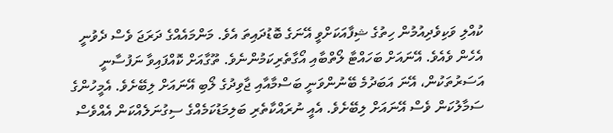ކުއްލި ވަކިވެދިއުމުން ހިތުގެ ޝިފާއަކަށްވީ އޭނަގެ ބޮޑުދައިތަ އެވެ. މަންމައެއްގެ ދަރަޖަ ވެސް ދެވުނީ އެހެން ވެއެވެ. އޭނައަށް ބަހައްޓާ ލޯތްބާއި އޯގާތެރިކަމުންނެވެ. ތޫގާއަށް ކޮއްފައިވާ ނަފުސާނީ އަސަރުތަކުން، އޭނަ އަބަދުމެ ބޭނުންވަނީ ބަސްމާއާއި ޖާވިދުގެ ލޯބި އޭނައަށް ލިބޭށެވެ. އެމީހުންގެ ސަމާލުކަން ވެސް އޭނައަށް ލިބޭށެވެ. އެއީ ނުރައްކާތެރި ބަލިމަޑުކަމެއްގެ ސިގުނަލެއްކަން އެއްވެސް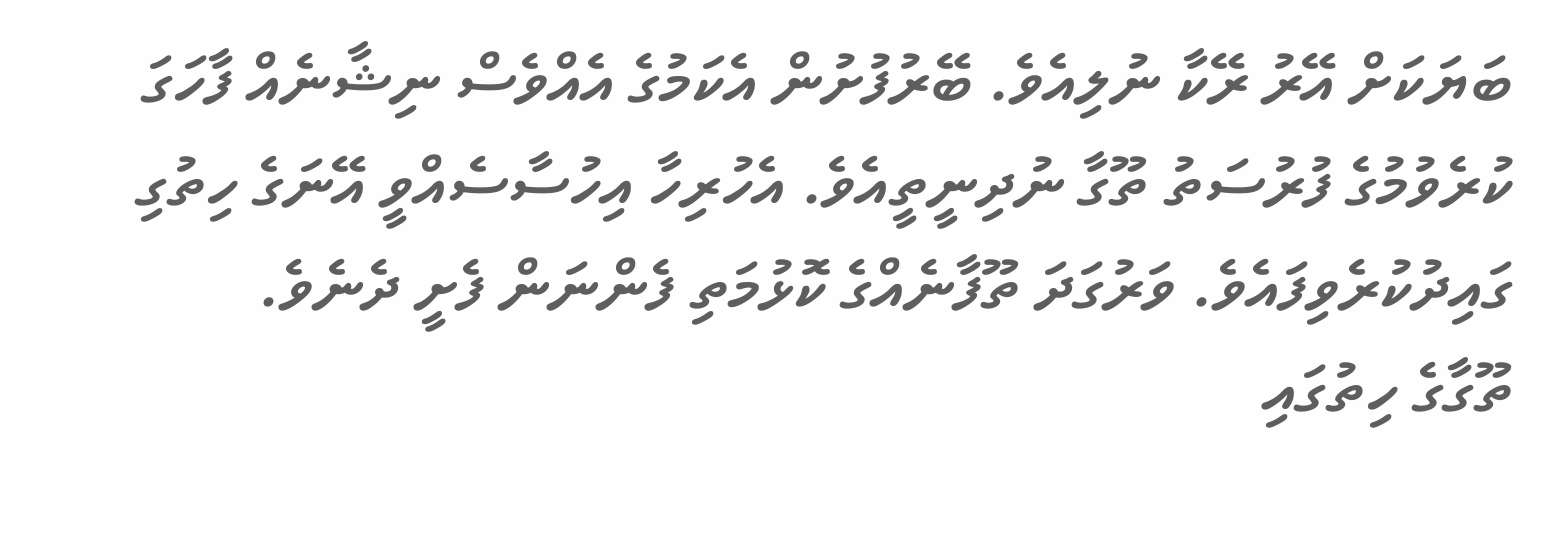ބަޔަކަށް އޭރު ރޭކާ ނުލިއެވެ. ބޭރުފުށުން އެކަމުގެ އެއްވެސް ނިޝާނެއް ފާހަގަ ކުރެވުމުގެ ފުރުސަތު ތޫގާ ނުދިނީތީއެވެ. އެހުރިހާ އިހުސާސެއްވީ އޭނަގެ ހިތުގި ގައިދުކުރެވިފައެވެ. ވަރުގަދަ ތޫފާނެއްގެ ކޮޅުމަތި ފެންނަން ފެށީ ދެނެވެ.
ތޫގާގެ ހިތުގައި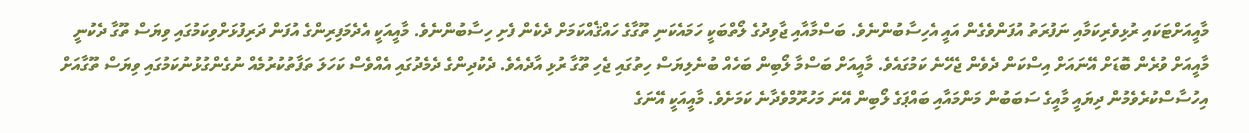މާއީއަށްޓަކައި ރުޅިވެރިކަމާއި ނަފުރަތު އުފަންވެގެން އައީ އެހިސާބުންނެވެ. ބަސްމާއާއި ޖާވިދުގެ ލޯތްބަކީ ހަމައެކަނި ތޫގާގެ ހައްޤެއްކަމަށް ދެކެން ފެށި ހިސާބުންނެވެ. މާއީއަކީ އެދެމަފިރިންގެ އުފަން ދަރިފުޅަށްވިކަމުގައި ވިޔަސް ތޫގާ ދެކުނީ މާއީއަށް ވުރެން ބޮޑަށް އޭނައަށް އިސްކަން ދެވެން ޖެހޭނެ ކަމުގައެވެ. މާއީއަށް ބަސްމާ ލޯބިން ބަހެއް ބުނެލިޔަސް ހިތުގައި ޖެހި ތޫގާ ރުޅި އާދެއެވެ. ދެކުދިންގެ ދެމެދުގައި އެއްވެސް ކަހަލަ ތަފާތުކުރުމެއް ނުގެންގުޅުނުކަމުގައި ވިޔަސް ތޫގާއަށް އިހުސާސްކުރެވެމުން ދިޔައީ މާއީގެ ސަބަބުން މަންމައާއި ބައްޕަގެ ލޯބިން އޭނަ މަހުރޫމްވެދާނެ ކަމަށެވެ. މާއީއަކީ އޭނަގެ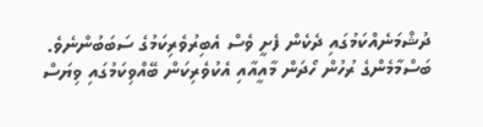ދުޝްމަނެއްކަމުގައި ދެކެން ފެށީ ވެސް އެބިރުވެރިކަމުގެ ސަބަބުންނެވެ. ބަސްމާމެންގެ ރުހުން ހޯދަން މާއީއާއި އެކުވެރިކަން ބޭއްވިކަމުގައި ވިޔަސް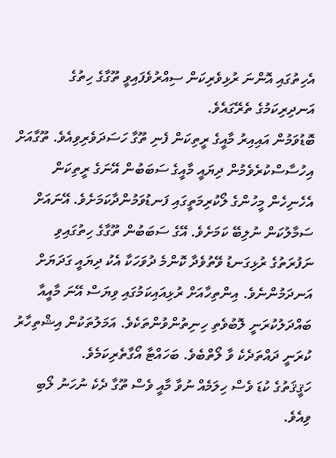އެހިތުގައި އޮންނަ ރުޅިވެރިކަން ސިއްރުވެފައިވީ ތޫގާގެ ހިތުގެ އަނދިރިކަމުގެ ތެރޭގައެވެ.
ބޮޑުވަމުން އައިއިރު މާއީގެ ރީތިކަން ފެނި ތޫގާ ހަސަދަވެރިވިއެވެ. ތޫގާއަށް އިހުސާސްކުރެވެމުން ދިޔައީ މާއީގެ ސަބަބުން އޭނަގެ ރީތިކަން އެހެނިހެން މީހުންގެ ލޯކުރިމަތީގައި ފަނޑުވަމުންދާކަމަށެވެ. އޭނައަށް ސަމާލުކަން ނުލިބޭ ކަމަށެވެ. އޭގެ ސަބަބުން ތޫގާގެ ހިތުގައިވި ނަފުރަތުގެ ރުޅިގަނޑު ވޭތުވެދާ ކޮންމެ ދުވަހަކާ އެކު ދިޔައީ ގަދަޔަށް އަނދަމުންނެވެ. އިންތިހާއަށް ރުޅިއައިކަމުގައި ވިޔަސް އޭނަ މާއީއާ ބައްދަލުކުރަނީ ލޮބުވެތި ހިނިތުންވުންތަކެވެ. އަމަލުތަކުން އިޝްތިހާރު ކުރަނީ ދައްތަދެކެ ވާ ލޯތްބެވެ. ބަހައްޓާ އޯގާތެރިކަމެވެ.
ހަޤީޤަތުގެ ކުޑަ ވެސް ހިލަމެއް ނުވާ މާއީ ވެސް ތޫގާ ދެކެ ނުހަނު ލޯބި ވިއެވެ.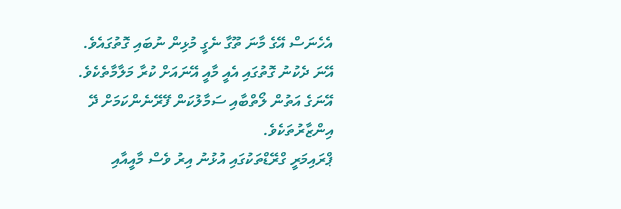އެހެނަސް އޭގެ މާނަ ތޫގާ ނެގީ މުޅިން ނުބައި ގޮތުގައެވެ. އޭނަ ދެކުނު ގޮތުގައި އެއީ މާއީ އޭނައަށް ކުރާ މަލާމާތެކެވެ. އޭނަގެ އަތުން ލޯތްބާއި ސަމާލުކަން ފޭރޭނެންކަމަށް ދޭ އިންޒާރުތަކެވެ.
ޕްރައިމަރީ ގްރޭޑްތަކުގައި އުޅުނު އިރު ވެސް މާއީއާއި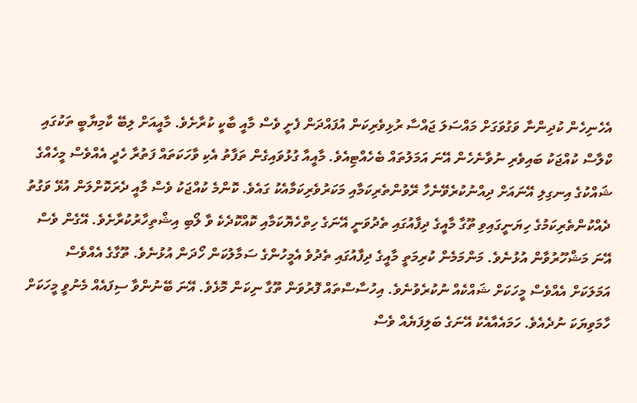އެހެނިހެން ކުދިންނާ ވަގުވަގަށް މައްސަލަ ޖައްސާ ރުޅިވެރިކަން އުފައްދަން ފެށީ ވެސް މާއީ ބާކީ ކުރާށެވެ. މާއީއަށް ލިބޭ ކާމިޔާބީ ތަކުގައި ކްލާސް ކުއްޖަކު ބައިވެރި ނުވާނެހެން އޭނަ އަމަލުތައް ބެހެއްޓިއެވެ. މާއީއާ ގުޅުވައިގެން ތަފާތު އެކި ވާހަކަތައް ފަތުރާ ހެދީ އެއްވެސް މީހެއްގެ ޝައްކުގެ އިނގިލި އޭނައަށް ދިއްނުކުރެވޭނެހާ ރޭވުންތެރިކަމާއި މަކަރުވެރިކަމާއެކު ގައެވެ. ކޮންމެ ކުއްޖަކު ވެސް މާއީ ދެރަކޮށްލަން އުޅޭ ވަގުތު ދެއްކުންތެރިކަމުގެ ހިޔަނީގައިވި ތޫގާ މާއީގެ ދިފާއުގައި ތެދުވަނީ އޭނަގެ ހިތްހެޔޮކަމާއި ކޮއްކޮދެކެ ވާ ލޯބި އިޝްތިހާރުކުރާށެވެ. އޭގެން ވެސް އޭނަ މަޝްހޫރުވާން އުޅުނެވެ. މަންމަމެން ކުރިމަތީ މާއީގެ ދިފާއުގައި ތެދުވެ އެމީހުންގެ ސަމާލުކަން ހޯދަން އުޅުނެވެ. ތޫގާގެ އެއްވެސް އަމަލަކަށް އެއްވެސް މީހަކަށް ޝައްކެއް ނުކުރެވުނެވެ. އިހުސާސްތައް ފޮރުވަން ތޫގާ ނިކަން މޮޅެވެ. އޭނަ ބޭނުންވާ ސިފައެއް މެނުވީ މީހަކަށް ހާމަވިޔަކަ ނުދެއެވެ. ހަމައެއާއެކު އޭނަގެ ބަލިފަޔެއް ވެސް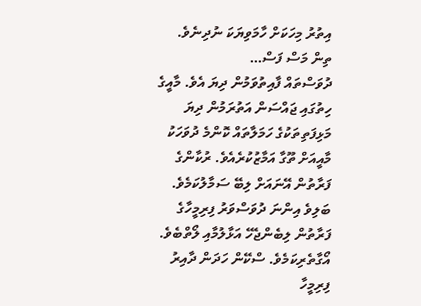އިތުރު މިހަކަށް ހާމަވިޔަކަ ނުދިނެވެ.
ތިން މަސް ފަސް…
ދުވަސްތައް ފާއިތުވަމުން ދިޔަ އެވެ. މާއީގެ ހިތުގައި ޖައްސަން އަތުރަމުން ދިޔަ މަޅިފަތިތަކުގެ ހަމަލާތައް ކޮންމެ ދުވަހަކު މާއީއަށް ތޫގާ އަމާޒުކުރެއެވެ. ރުކާންގެ ފަރާތުން އޭނައަށް ލިބޭ ސަމާލުކަމެވެ. ބަލިވެ އިންނަ ދުވަސްވަރު ފިރިމީހާގެ ފަރާތުން ލިބެންޖެހޭ އަޅާލުމާއި ލޯތްބެވެ. އޯގާތެރިކަމެވެ. ސްކޭން ހަދަން ދާއިރު ފިރިމީހާ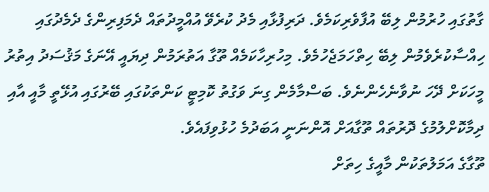ގާތުގައި ހުރުމުން ލިބޭ އުފާވެރިކަމެވެ. ދަރިފުޅާއި މެދު ކުރެވޭ އުއްމީދުތައް ދެމަފިރިންގެ ދެމެދުގައި ހިއްސާކުރެވެމުން ލިބޭ ހިތްހަމަޖެހުމެވެ. މިހުރިހާކަމެއް ތޫގާ އަތުރަމުން ދިޔައީ އޭނަގެ މަޤުސަދު އިތުރު މީހަކަށް ދޭހަ ނުވާނެހެންނެވެ. ބަސްމާމެން ގިނަ ވަގުތު ކޮމިޓީ ކަންތަކުގައި ބޭރުގައި އުޅޭތީ މާއީ އާއި ދިމާކޮށްލުމުގެ ދޮރުތައް ތޫގާއަށް އޮންނަނީ އަބަދުމެ ހުޅުވިފައެވެ.
ތޫގާގެ އަމަލުތަކުން މާއީގެ ހިތަށް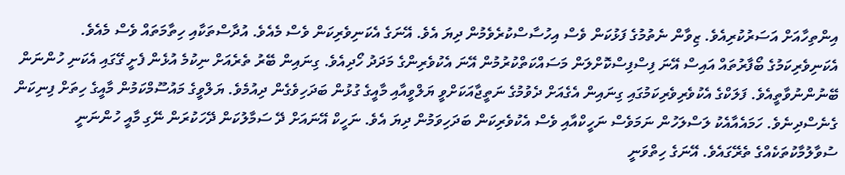އިންތިހާއަށް އަސަރުކުރިއެވެ. ޒިވާން ނެތުމުގެ ފަޅުކަން ވެސް އިހުސާސްކުރެވެމުން ދިޔަ އެވެ. އޭނަގެ އެކަނިވެރިކަން ވެސް މެއެވެ. އުދާސްތަކާއި ހިތާމަތައް ވެސް މެއެވެ.
އެކަނިވެރިކަމުގެ ބޯފާރުތައް އައިސް އޭނަ ފިސްފިސްކޮށްލަން މަސައްކަތްކުރުމުން އޭނަ އެކުވެރިންގެ މަދަދު ހޯދިއެވެ. ގިނައިން ބޭރު ތެރެއަށް ނިކުމެ އުޅެން ފެށީ ގޭގައި އެކަނި ހުންނަން ބޭނުންނުވާތީއެވެ. ފަލަކްގެ އެކުވެރިވެރިކަމުގައި ގިނައިން އެގެއަށް ދެވުމުގެ ނަތީޖާއަކަށްވީ ޔަލްވީއާއި މާއީގެ ގުޅުން ބަދަހިވެގެން ދިއުމެވެ. ޔަލްވީގެ މައުސޫމްކަމުން މާއީގެ ހިތަށް ފިނިކަން ގެނެސްދިނެވެ. ހަމައެއާއެކު ލަސްލަހުން ނަމަވެސް ނަހީކްއާއި ވެސް އެކުވެރިކަން ބަދަހިވަމުން ދިޔަ އެވެ. ނަހީކް އޭނައަށް ދޭ ސަމާލުކަން ދޭހަކުރަން ނޭގި މާއީ ހުންނަނީ ސުވާލުމާކުތަކެއްގެ ތެރޭގައެވެ. އޭނަގެ ހިތްވަނީ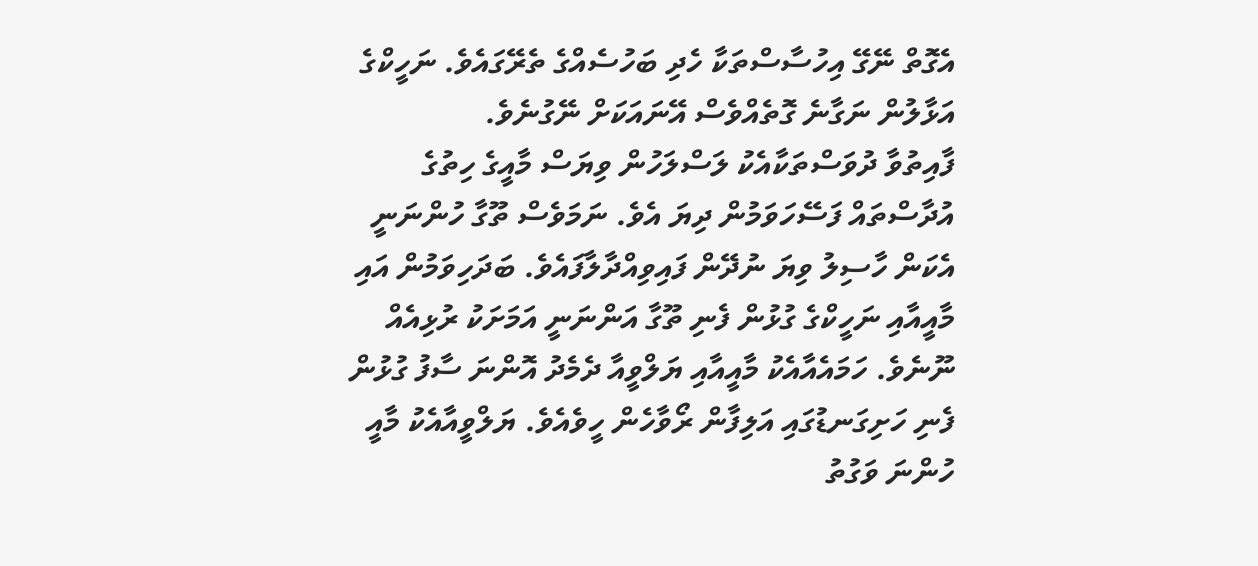އެގޮތް ނޭގޭ އިހުސާސްތަކާ ހެދި ބަހުސެއްގެ ތެރޭގައެވެ. ނަހީކްގެ އަޅާލުން ނަގާނެ ގޮތެއްވެސް އޭނައަކަށް ނޭގުނެވެ.
ފާއިތުވާ ދުވަސްތަކާއެކު ލަސްލަހުން ވިޔަސް މާއީގެ ހިތުގެ އުދާސްތައް ފަސޭހަވަމުން ދިޔަ އެވެ. ނަމަވެސް ތޫގާ ހުންނަނީ އެކަން ހާސިލު ވިޔަ ނުދޭން ފައިވިއްދާލާފައެވެ. ބަދަހިވަމުން އައި މާއީއާއި ނަހީކްގެ ގުޅުން ފެނި ތޫގާ އަންނަނީ އަމަށަކު ރުޅިއެއް ނޫނެވެ. ހަމައެއާއެކު މާއީއާއި ޔަލްވީއާ ދެމެދު އޮންނަ ސާފު ގުޅުން ފެނި ހަށިގަނޑުގައި އަލިފާން ރޯވާހެން ހީވެއެވެ. ޔަލްވީއާއެކު މާއީ ހުންނަ ވަގުތު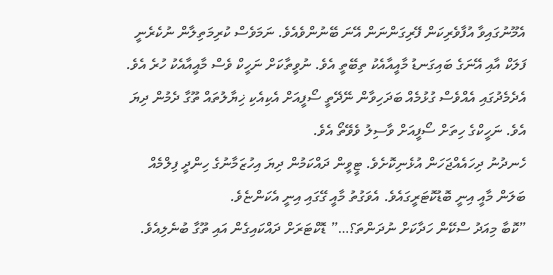އެމޫނުގައިވާ އުފާވެރިކަން ފޭރިގަންނަން އޭނަ ބޭނުންވެއެވެ. ނަމަވެސް ކުރިމަތިލާން ނުކެރެނީ ފަލަކް އާއި އޭނަގެ ބައިގަނޑު މާއީއާއެކު ތިބޭތީ އެވެ. ނުވީތާކަށް ނަހީކް ވެސް މާއީއާއެކު ހުރެ އެވެ. އެދެމެދުގައި އެއްވެސް ގުޅުމެއް ބަދަހިވާން ނޭދޭތީ ސޯފީއަށް އެކިއެކި ޚިޔާލުތައް ތޫގާ ދެމުން ދިޔަ އެވެ. ނަހީކްގެ ހިތަށް ސޯފީއަށް ވާސިލު ވެވޭތޯ އެވެ.
ހެނދުނު ދިހައެއްޖަހަން އުޅެނިކޮށެވެ. ޓީވީން ދައްކަމުން ދިޔަ އިހުޒަމާނުގެ ހިންދީ ފިލްމެއް ބަލަން މާއީ އިނީ ބޮޑުކޮޓަރީގައެވެ. އެވަގުތު މާއީ ގޭގައި އިނީ އެކަންޏެވެ.
”ކޮބާ މިއަދު ސްކޭން ހަދާކަށް ނުދަންތަ؟…” ޑޮކްޓަރަށް ދައްކައިގެން އައި ތޫގާ ބުނެލިއެވެ.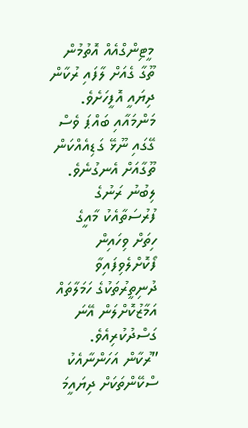މީޓިންގްއެއް އޮތުމުން ތޫގާ ގެއަށް ލާފައި ރުކާން ދިޔައީ އޮފީހަށެވެ. މަންމައާއި ބައްޕަ ވެސް ގޭގައި ނޫޅޭ ގަޑިއެއްކަން ތޫގާއަށް އެނގުނެވެ. ލިބުނު ރަނުގެ ފުރުސަތާއެކު މާއީގެ ހިތަށް ވިހައިން ފޯކޮށްލެވިފައިވާ ދުނިތީރުތަކުގެ ހަމަލާތައް އަމާޒުކޮށްލަން އޭނަ ގަސްދުކުރިއެވެ.
”ރުކާން އަހަންނާއެކު ސްކޭންތަކަށް ދިޔައީމަ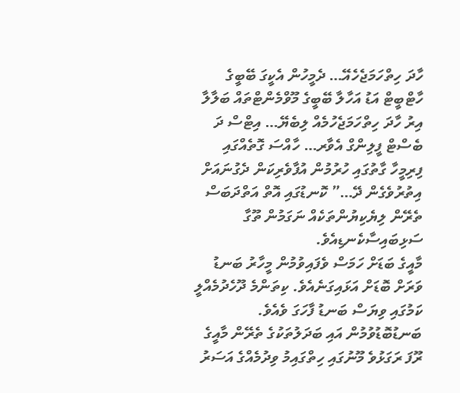ހާދަ ހިތްހަމަޖެހެއޭ… ދެމީހުން އެކީގަ ބޭބީގެ ހާޓްބީޓް އަޑު އަހާލާ ބޭބީގެ މޫވްމެންޓްތައް ބަލާލާ އިރު ހާދަ ހިތްހަމަޖެހުމެއް ލިބެޔޭ… އިޓްސް ދަ ބެސްޓް ފީލިންގް އެވާރ… ހާއްސަ ގޮތެއްގައި ފިރިމީހާ ގާތުގައި ހުރުމުން އުފާވެރިކަން ދެގުނައަށް އިތުރުވެގެން ދޭ…” ކޮނޑުގައި އޮތް އަތްދަބަސް ތެރޭން ލިޔެކިޔުންތަކެއް ނަގަމުން ތޫގާ ސަޅިބައިސާކެނޑިއެވެ.
މާއީގެ ބަޑަށް ހަމަސް ވެފައިވުމުން މީހާރު ބަނޑު ވަރަށް ބޮޑަށް އަޅައިގަނެއެވެ. ކިތަންމެ ދޫހެދުމެއްލީ ކަމުގައި ވިޔަސް ބަނޑު ފާހަގަ ވެއެވެ. ބަނޑުބޮޑުވުމުން އައި ބަދަލުތަކުގެ ތެރޭން މާއީގެ ރޫފަ ރަގަޅުވެ މޫނުގައި ހިތްގައިމު ވިދުމެއްގެ އަސަރު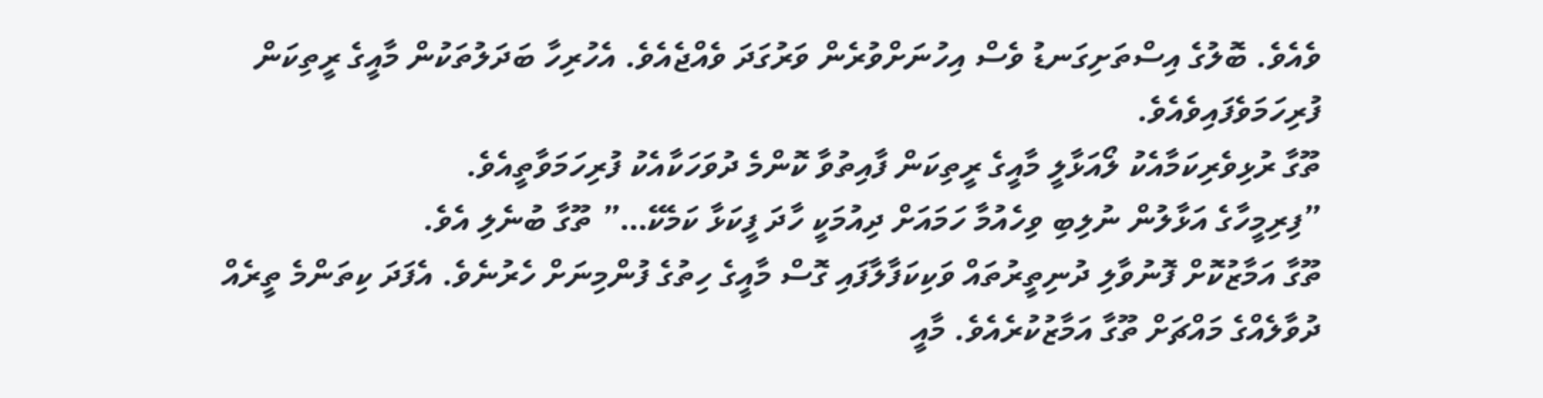ވެއެވެ. ބޮލުގެ އިސްތަށިގަނޑު ވެސް އިހުނަށްވުރެން ވަރުގަދަ ވެއްޖެއެވެ. އެހުރިހާ ބަދަލުތަކުން މާއީގެ ރީތިކަން ފުރިހަމަވެފައިވެއެވެ.
ތޫގާ ރުޅިވެރިކަމާއެކު ލޯއަޅާލީ މާއީގެ ރީތިކަން ފާއިތުވާ ކޮންމެ ދުވަހަކާއެކު ފުރިހަމަވާތީއެވެ.
”ފިރިމީހާގެ އަޅާލުން ނުލިބި ވިހެއުމާ ހަމައަށް ދިއުމަކީ ހާދަ ފީކަޅާ ކަމެކޭ…” ތޫގާ ބުނެލި އެވެ.
ތޫގާ އަމާޒުކޮށް ފޮނުވާލި ދުނިތީރުތައް ވަކިކަފާލާފައި ގޮސް މާއީގެ ހިތުގެ ފުންމިނަށް ހެރުނެވެ. އެފަދަ ކިތަންމެ ތީރެއް ދުވާލެއްގެ މައްޗަށް ތޫގާ އަމާޒުކުރެއެވެ. މާއީ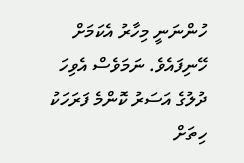ހުންނަނީ މިހާރު އެކަމަށް ހޭނިފައެވެ. ނަމަވެސް އެވިހަ ދުލުގެ އަސަރު ކޮންމެ ފަރަހަކު ހިތަށް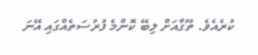ކުރެއެވެ. ތޫގާއަށް ލިބޭ ކޮންމެ ފުރުސަތެއްގައި އޭނަ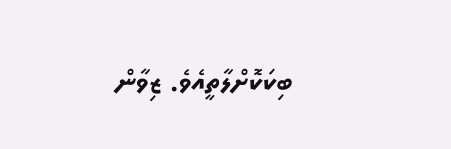ބިކަކޮށްލާތީއެވެ. ޒިވާން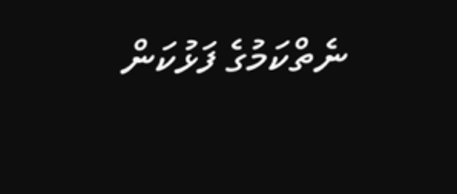ނެތްކަމުގެ ފަޅުކަން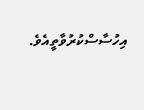އިހުސާސްކުރުވާތީއެވެ.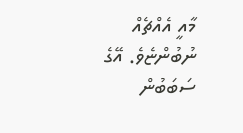މާއީ އެއްޗެއް ނުބުންޏެވެ. އޭގެ ސަބަބުން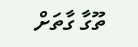ތޫގާ ގާތަށް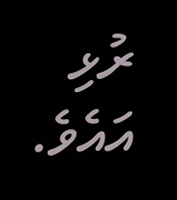ރުޅި އައެވެ.